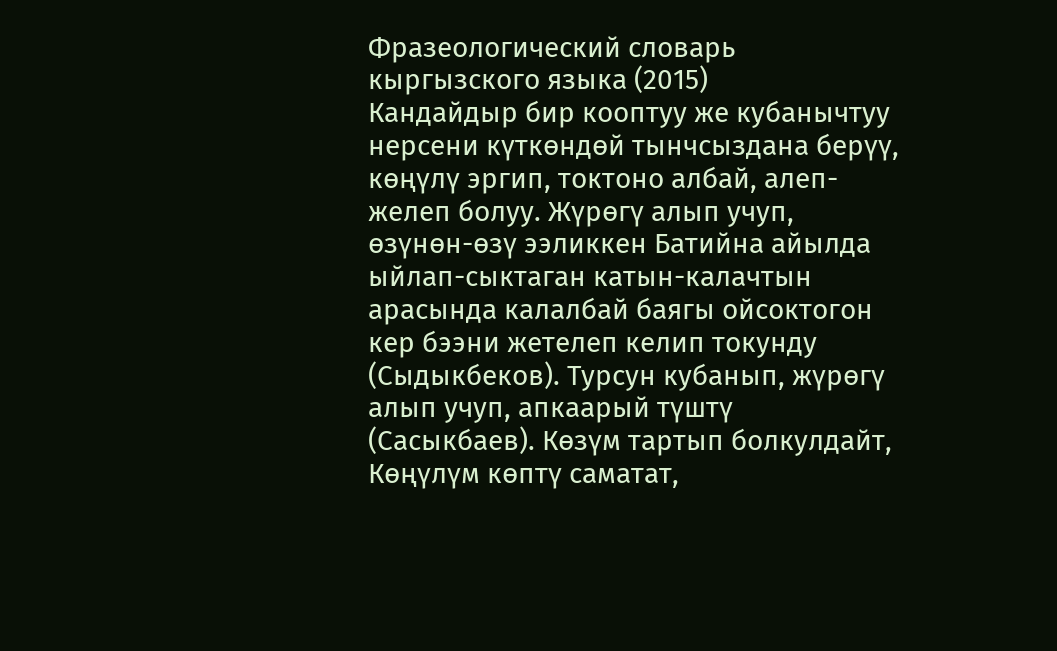Фразеологический словарь кыргызского языка (2015)
Кандайдыр бир кооптуу же кубанычтуу нерсени күткөндөй тынчсыздана берүү, көңүлү эргип, токтоно албай, алеп-желеп болуу. Жүрөгү алып учуп, өзүнөн-өзү ээликкен Батийна айылда ыйлап-сыктаган катын-калачтын арасында калалбай баягы ойсоктогон кер бээни жетелеп келип токунду (Сыдыкбеков). Турсун кубанып, жүрөгү алып учуп, апкаарый түштү (Сасыкбаев). Көзүм тартып болкулдайт, Көңүлүм көптү саматат,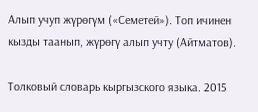Алып учуп жүрөгүм («Семетей»). Топ ичинен кызды таанып, жүрөгү алып учту (Айтматов).

Толковый словарь кыргызского языка. 2015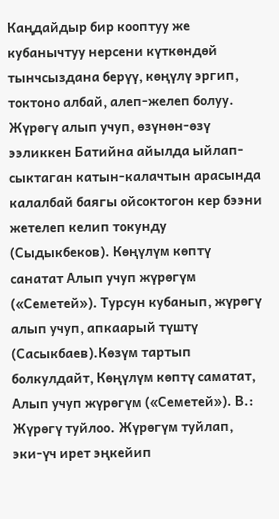Каңдайдыр бир кооптуу же кубанычтуу нерсени күткөндөй тынчсыздана берүү, көңүлү эргип, токтоно албай, алеп-желеп болуу. Жүрөгү алып учуп, өзүнөн-өзү ээликкен Батийна айылда ыйлап-сыктаган катын-калачтын арасында калалбай баягы ойсоктогон кер бээни жетелеп келип токунду (Сыдыкбеков). Көңүлүм көптү санатат Алып учуп жүрөгүм («Семетей»). Турсун кубанып, жүрөгү алып учуп, апкаарый түштү (Сасыкбаев).Көзүм тартып болкулдайт, Көңүлүм көптү саматат, Алып учуп жүрөгүм («Семетей»). В.: Жүрөгү туйлоо. Жүрөгүм туйлап, эки-үч ирет эңкейип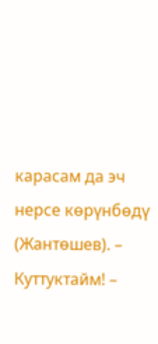карасам да эч нерсе көрүнбөдү (Жантөшев). – Куттуктайм! –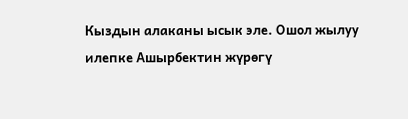Кыздын алаканы ысык эле. Ошол жылуу илепке Ашырбектин жүрөгү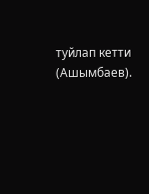туйлап кетти (Ашымбаев).